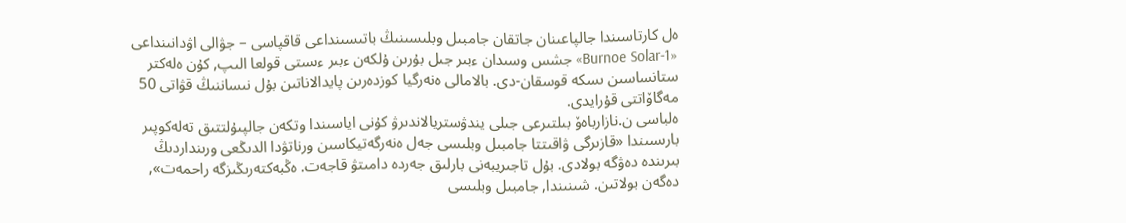ەل كارتاسىندا جالپاعىنان جاتقان جامبىل وبلىسىنىڭ باتىسىنداعى قاقپاسى – جۋالى اۋدانىنداعى «Burnoe Solar-1» جشس وسىدان ءبىر جىل بۇرىن ۇلكەن ءبىر ءىستى قولعا الىپ, كۇن ەلەكتر ستانساسىن ىسكە قوسقان-دى. بالامالى ەنەرگيا كوزدەرىن پايدالاناتىن بۇل نىساننىڭ قۋاتى 50 مەگاۆاتتى قۇرايدى.
ەلباسى ن.نازارباەۆ بىلتىرعى جىلى يندۋستريالاندىرۋ كۇنى اياسىندا وتكەن جالپىۇلتتىق تەلەكوپىر بارىسىندا «قازىرگى ۋاقىتتا جامبىل وبلىسى جەل ەنەرگەتيكاسىن ورناتۋدا الدىڭعى ورىنداردىڭ بىرىندە دەۋگە بولادى. بۇل تاجىريبەنى بارلىق جەردە دامىتۋ قاجەت. ەڭبەكتەرىڭىزگە راحمەت», دەگەن بولاتىن. شىنىندا, جامبىل وبلىسى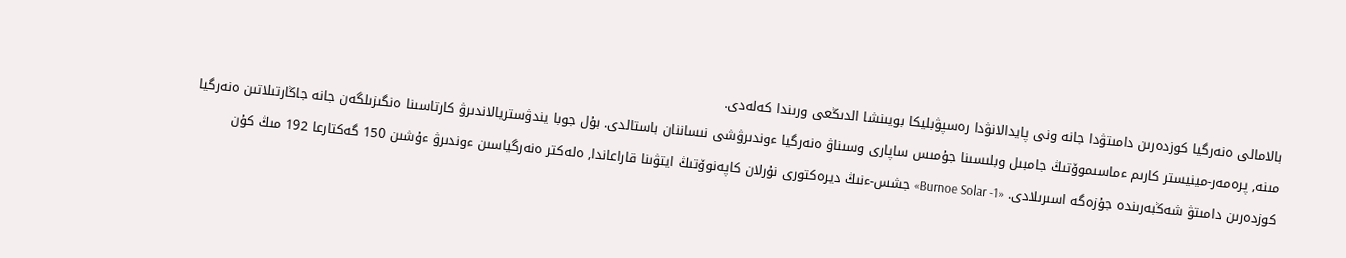بالامالى ەنەرگيا كوزدەرىن دامىتۋدا جانە ونى پايدالانۋدا رەسپۋبليكا بويىنشا الدىڭعى ورىندا كەلەدى.
مىنە, پرەمەر-مينيستر كارىم ءماسىموۆتىڭ جامبىل وبلىسىنا جۇمىس ساپارى وسىناۋ ەنەرگيا ءوندىرۋشى نىساننان باستالدى. بۇل جوبا يندۋستريالاندىرۋ كارتاسىنا ەنگىزىلگەن جانە جاڭارتىلاتىن ەنەرگيا كوزدەرىن دامىتۋ شەڭبەرىندە جۇزەگە اسىرىلادى. «Burnoe Solar -1» جشس-ءنىڭ ديرەكتورى نۇرلان كاپەنوۆتىڭ ايتۋىنا قاراعاندا, ەلەكتر ەنەرگياسىن ءوندىرۋ ءۇشىن 150 گەكتارعا 192 مىڭ كۇن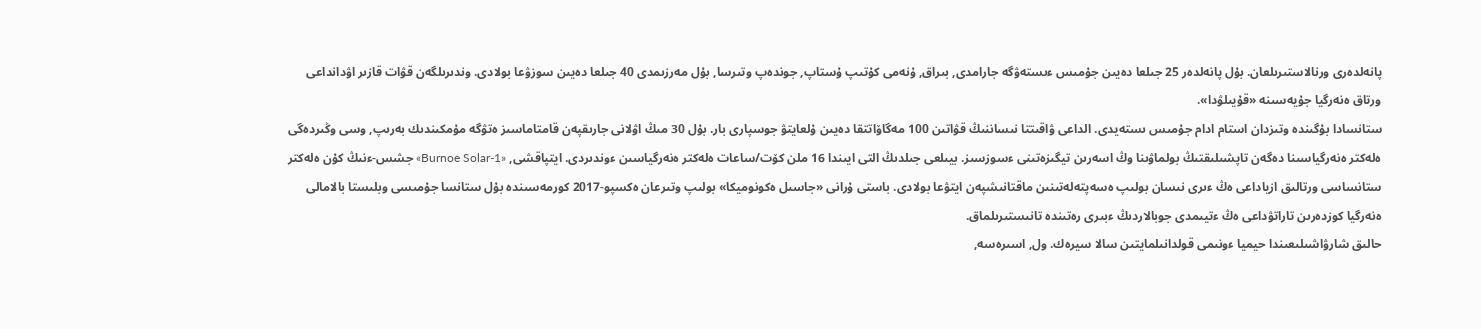پانەلدەرى ورنالاستىرىلعان. بۇل پانەلدەر 25 جىلعا دەيىن جۇمىس ءىستەۋگە جارامدى, بىراق, ۇنەمى كۇتىپ ۇستاپ, جوندەپ وتىرسا, بۇل مەرزىمدى 40 جىلعا دەيىن سوزۋعا بولادى. وندىرىلگەن قۋات قازىر اۋدانداعى ورتاق ەنەرگيا جۇيەسىنە «قۇيىلۋدا».
ستانسادا بۇگىندە وتىزدان استام ادام جۇمىس ىستەيدى. الداعى ۋاقىتتا نىساننىڭ قۋاتىن 100 مەگاۆاتتقا دەيىن ۇلعايتۋ جوسپارى بار. بۇل 30 مىڭ اۋلانى جارىقپەن قامتاماسىز ەتۋگە مۇمكىندىك بەرىپ, وسى وڭىردەگى ەلەكتر ەنەرگياسىنا دەگەن تاپشىلىقتىڭ بولماۋىنا وڭ اسەرىن تيگىزەتىنى ءسوزسىز. بيىلعى جىلدىڭ التى ايىندا 16 ملن كۆت/ساعات ەلەكتر ەنەرگياسىن ءوندىردى. ايتپاقشى, «Burnoe Solar-1» جشس-ءنىڭ كۇن ەلەكتر ستانساسى ورتالىق ازياداعى ەڭ ءىرى نىسان بولىپ ەسەپتەلەتىنىن ماقتانىشپەن ايتۋعا بولادى. باستى ۇرانى «جاسىل ەكونوميكا» بولىپ وتىرعان ەكسپو-2017 كورمەسىندە بۇل ستانسا جۇمىسى وبلىستا بالامالى ەنەرگيا كوزدەرىن تاراتۋداعى ەڭ ءتيىمدى جوبالاردىڭ ءبىرى رەتىندە تانىستىرىلماق.
حالىق شارۋاشىلىعىندا حيميا ءونىمى قولدانىلمايتىن سالا سيرەك. ول, اسىرەسە,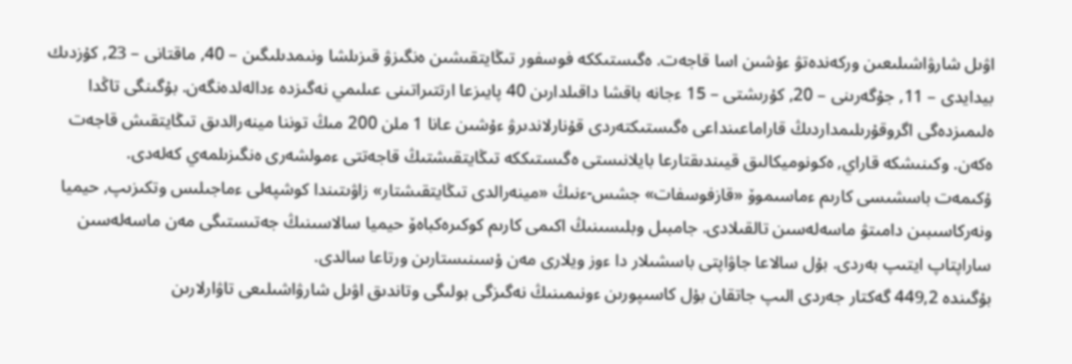اۋىل شارۋاشىلىعىن وركەندەتۋ ءۇشىن اسا قاجەت. ەگىستىككە فوسفور تىڭايتقىشىن ەنگىزۋ قىزىلشا ونىمدىلىگىن – 40, ماقتانى – 23, كۇزدىك بيدايدى – 11, جۇگەرىنى – 20, كۇرىشتى – 15 ءجانە باقشا داقىلدارىن 40 پايىزعا ارتتىراتىنى عىلىمي نەگىزدە ءدالەلدەنگەن. بۇگىنگى تاڭدا ەلىمىزدەگى اگروقۇرىلىمداردىڭ قاراماعىنداعى ەگىستىكتەردى قۇنارلاندىرۋ ءۇشىن عانا 1 ملن 200 مىڭ توننا مينەرالدىق تىڭايتقىش قاجەت ەكەن. وكىنىشكە قاراي, ەكونوميكالىق قيىندىقتارعا بايلانىستى ەگىستىككە تىڭايتقىشتىڭ قاجەتتى ءمولشەرى ەنگىزىلمەي كەلەدى.
ۇكىمەت باسشىسى كارىم ءماسىموۆ «قازفوسفات» جشس-ءنىڭ «مينەرالدى تىڭايتقىشتار» زاۋىتىندا كوشپەلى ءماجىلىس وتكىزىپ, حيميا ونەركاسىبىن دامىتۋ ماسەلەسىن تالقىلادى. جامبىل وبلىسىنىڭ اكىمى كارىم كوكىرەكباەۆ حيميا سالاسىنىڭ جەتىستىگى مەن ماسەلەسىن ساراپتاپ ايتىپ بەردى. بۇل سالاعا جاۋاپتى باسشىلار دا ءوز ويلارى مەن ۇسىنىستارىن ورتاعا سالدى.
بۇگىندە 449,2 گەكتار جەردى الىپ جاتقان بۇل كاسىپورىن ءونىمىنىڭ نەگىزگى بولىگى وتاندىق اۋىل شارۋاشىلىعى تاۋارلارىن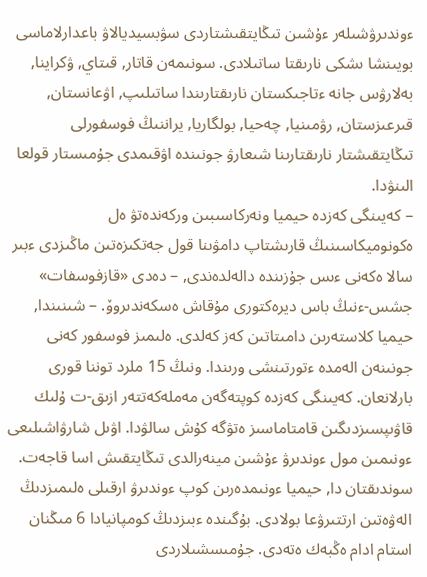ءوندىرۋشىلەر ءۇشىن تىڭايتقىشتاردى سۋبسيديالاۋ باعدارلاماسى بويىنشا ىشكى نارىقتا ساتىلادى. سونىمەن قاتار, قىتاي, ۋكراينا, بەلارۋس جانە ءتاجىكستان نارىقتارىندا ساتىلىپ, اۋعانستان, قىرعىزستان, رۋمىنيا, چەحيا, بولگاريا, يراننىڭ فوسفورلى تىڭايتقىشتار نارىقتارىنا شىعارۋ جونىندە اۋقىمدى جۇمىستار قولعا الىنۋدا.
– كەيىنگى كەزدە حيميا ونەركاسىبىن وركەندەتۋ ەل ەكونوميكاسىنىڭ قارىشتاپ دامۋىنا قول جەتكىزەتىن ماڭىزدى ءبىر سالا ەكەنى ءىس جۇزىندە دالەلدەندى, – دەدى «قازفوسفات» جشس-ءنىڭ باس ديرەكتورى مۇقاش ەسكەندىروۆ. – شىنىندا, حيميا كلاستەرىن دامىتاتىن كەز كەلدى. ەلىمىز فوسفور كەنى جونىنەن الەمدە ءتورتىنشى ورىندا. ونىڭ 15 ملرد توننا قورى بارلانعان. كەيىنگى كەزدە كوپتەگەن مەملەكەتتەر ازىق-ت ۇلىك قاۋىپسىزدىگىن قامتاماسىز ەتۋگە كۇش سالۋدا. اۋىل شارۋاشىلىعى ءونىمىن مول ءوندىرۋ ءۇشىن مينەرالدى تىڭايتقىش اسا قاجەت. سوندىقتان دا, حيميا ءونىمدەرىن كوپ ءوندىرۋ ارقىلى ەلىمىزدىڭ الەۋەتىن ارتتىرۋعا بولادى. بۇگىندە ءبىزدىڭ كومپانيادا 6 مىڭنان استام ادام ەڭبەك ەتەدى. جۇمىسشىلاردى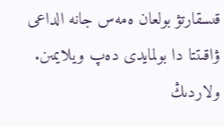قىسقارتۋ بولعان ەمەس جانە الداعى ۋاقىتتا دا بولمايدى دەپ ويلايمىن. ولاردىڭ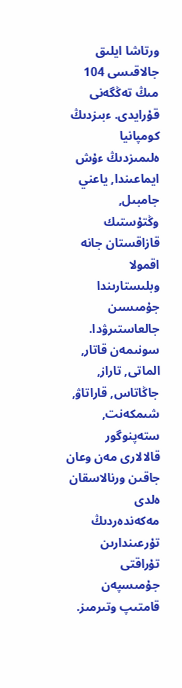ورتاشا ايلىق جالاقىسى 104 مىڭ تەڭگەنى قۇرايدى. ءبىزدىڭ كومپانيا ەلىمىزدىڭ ءۇش ايماعىندا, ياعني جامبىل, وڭتۇستىك قازاقستان جانە اقمولا وبلىستارىندا جۇمىسىن جالعاستىرۋدا. سونىمەن قاتار, الماتى, تاراز, جاڭاتاس, قاراتاۋ, شىمكەنت, ستەپنوگور قالالارى مەن وعان جاقىن ورنالاسقان ەلدى مەكەندەردىڭ تۇرعىندارىن تۇراقتى جۇمىسپەن قامتىپ وتىرمىز.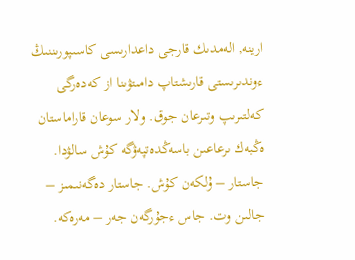ارينە, الەمدىك قارجى داعدارىسى كاسىپورىننىڭ ءوندىرىستى قارىشتاپ دامىتۋىنا از كەدەرگى كەلتىرىپ وتىرعان جوق. ولار سوعان قاراماستان ەڭبەك ىرعاعىن باسەڭدەتپەۋگە كۇش سالۋدا.
جاستار – ۇلكەن كۇش. جاستار دەگەنىمىز – جالىن وت. جاس ءجۇرگەن جەر – مەرەكە.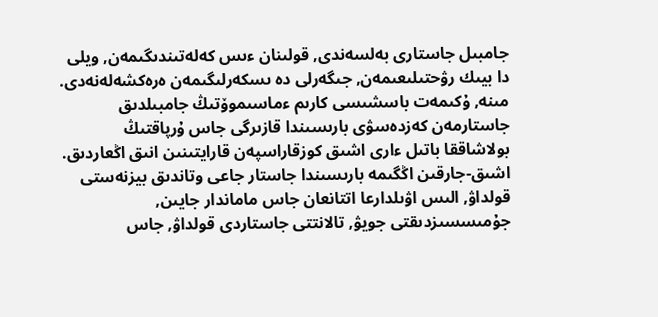جامبىل جاستارى بەلسەندى, قولىنان ءىس كەلەتىندىگىمەن, ويلى دا بيىك رۋحتىلىعىمەن, جىگەرلى دە ىسكەرلىگىمەن ەرەكشەلەنەدى. مىنە, ۇكىمەت باسشىسى كارىم ءماسىموۆتىڭ جامبىلدىق جاستارمەن كەزدەسۋى بارىسىندا قازىرگى جاس ۇرپاقتىڭ بولاشاققا باتىل ءارى اشىق كوزقاراسپەن قارايتىنىن انىق اڭعاردىق. اشىق-جارقىن اڭگىمە بارىسىندا جاستار جاعى وتاندىق بيزنەستى قولداۋ, الىس اۋىلدارعا اتتانعان جاس ماماندار جايىن, جۇمىسسىزدىقتى جويۋ, تالانتتى جاستاردى قولداۋ, جاس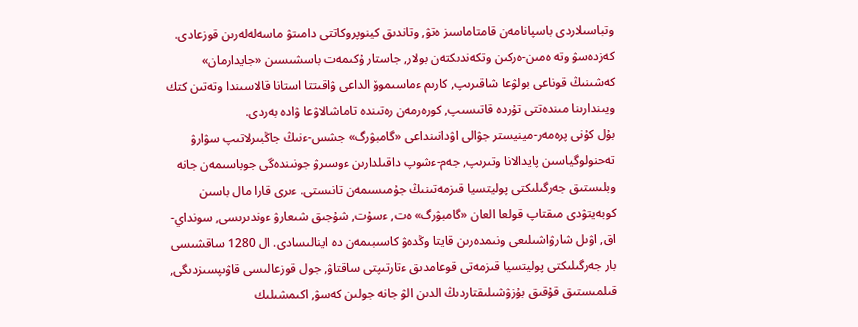وتباسىلاردى باسپانامەن قامتاماسىز ەتۋ, وتاندىق كينوپروكاتتى دامىتۋ ماسەلەلەرىن قوزعادى. كەزدەسۋ وتە ەمىن-ەركىن وتكەندىكتەن بولار, جاستار ۇكىمەت باسشىسىن «جايدارمان» كەشىنىڭ قوناعى بولۋعا شاقىرىپ, كارىم ءماسىموۆ الداعى ۋاقىتتا استانا قالاسىندا وتەتىن كتك ويىندارىنا مىندەتتى تۇردە قاتىسىپ, كورەرمەن رەتىندە تاماشالاۋعا ۋادە بەردى.
بۇل كۇنى پرەمەر-مينيستر جۋالى اۋدانىنداعى «گامبۋرگ» جشس-ءنىڭ جاڭبىرلاتىپ سۋارۋ تەحنولوگياسىن پايدالانا وتىرىپ, جەم-ءشوپ داقىلدارىن ءوسىرۋ جونىندەگى جوباسىمەن جانە وبلىستىق جەرگىلىكتى پوليتسيا قىزمەتىنىڭ جۇمىسىمەن تانىستى. ءىرى قارا مال باسىن كوبەيتۋدى مىقتاپ قولعا العان «گامبۋرگ» ەت, ءسۇت, شۇجىق شىعارۋ ءوندىرىسى, سونداي-اق, اۋىل شارۋاشىلىعى ونىمدەرىن قايتا وڭدەۋ كاسىبىمەن دە اينالىسادى. ال 1280 ساقشىسى بار جەرگىلىكتى پوليتسيا قىزمەتى قوعامدىق ءتارتىپتى ساقتاۋ, جول قوزعالىسى قاۋىپسىزدىگى, قىلمىستىق قۇقىق بۇزۋشىلىقتاردىڭ الدىن الۋ جانە جولىن كەسۋ, اكىمشىلىك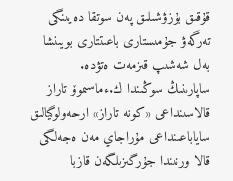قۇقىق بۇزۋشىلىق پەن سوتقا دەيىنگى تەرگەۋ جۇمىستارى باعىتتارى بويىنشا بەل شەشىپ قىزمەت ەتۋدە.
ساپارىنىڭ سوڭىندا ك.ءماسىموۆ تاراز قالاسىنداعى «كونە تاراز» ارحەولوگيالىق ساياباعىنداعى مۇراجاي مەن ەجەلگى قالا ورنىندا جۇرگىزىلگەن قازبا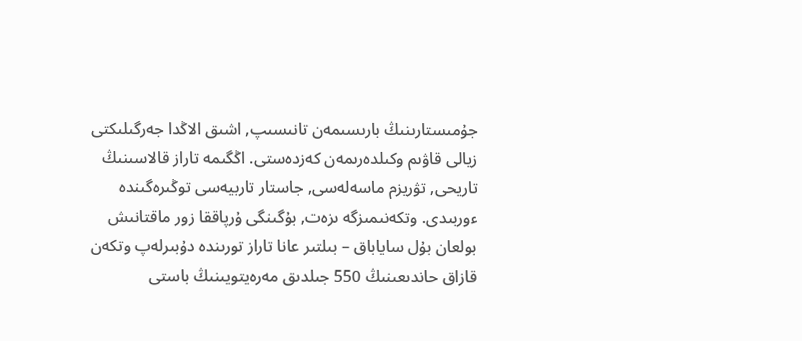جۇمىستارىنىڭ بارىسىمەن تانىسىپ, اشىق الاڭدا جەرگىلىكتى زيالى قاۋىم وكىلدەرىمەن كەزدەستى. اڭگىمە تاراز قالاسىنىڭ تاريحى, تۋريزم ماسەلەسى, جاستار تاربيەسى توڭىرەگىندە ءوربىدى. وتكەنىمىزگە ىزەت, بۇگىنگى ۇرپاققا زور ماقتانىش بولعان بۇل ساياباق – بىلتىر عانا تاراز تورىندە دۇبىرلەپ وتكەن قازاق حاندىعىنىڭ 550 جىلدىق مەرەيتويىنىڭ باستى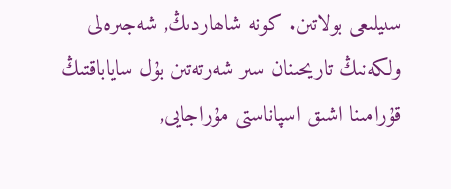سىيلىعى بولاتىن. كونە شاھاردىڭ, شەجىرەلى ولكەنىڭ تاريحىنان سىر شەرتەتىن بۇل ساياباقتىڭ قۇرامىنا اشىق اسپاناستى مۇراجايى,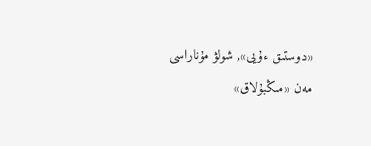«دوستىق ءۇيى», شولۋ مۇناراسى مەن «مىڭبۇلاق»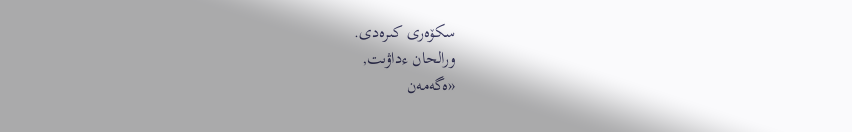سكۆەرى كىرەدى.
ورالحان ءداۋىت,
«ەگەمەن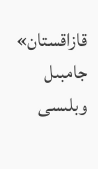قازاقستان»
جامبىل وبلىسى